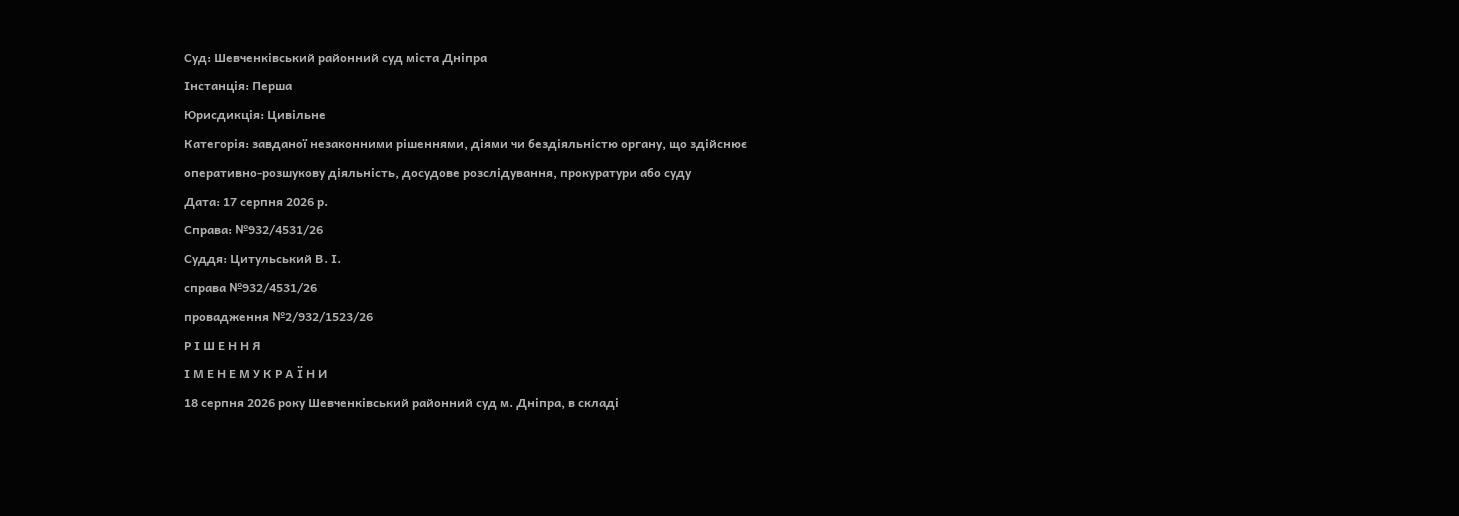Суд: Шевченківський районний суд міста Дніпра
Інстанція: Перша
Юрисдикція: Цивільне
Категорія: завданої незаконними рішеннями, діями чи бездіяльністю органу, що здійснює оперативно-розшукову діяльність, досудове розслідування, прокуратури або суду
Дата: 17 серпня 2026 р.
Справа: №932/4531/26
Суддя: Цитульський В. І.
справа №932/4531/26
провадження №2/932/1523/26
Р І Ш Е Н Н Я
І М Е Н Е М У К Р А Ї Н И
18 серпня 2026 року Шевченківський районний суд м. Дніпра, в складі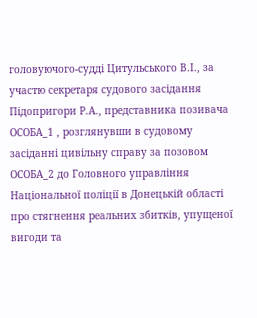головуючого-судді Цитульського В.І., за участю секретаря судового засідання Підопригори Р.А., представника позивача ОСОБА_1 , розглянувши в судовому засіданні цивільну справу за позовом ОСОБА_2 до Головного управління Національної поліції в Донецькій області про стягнення реальних збитків, упущеної вигоди та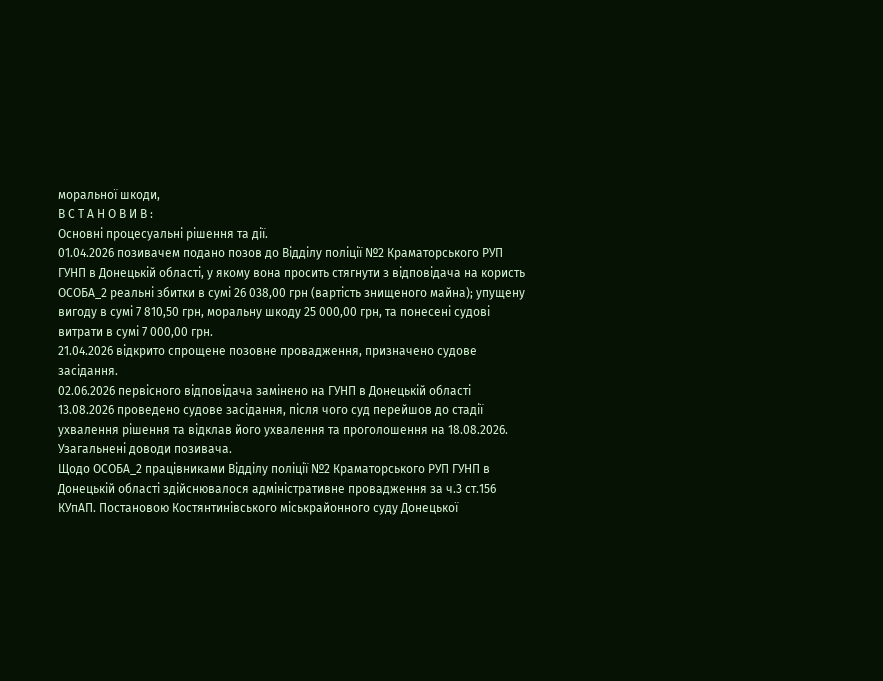моральної шкоди,
В С Т А Н О В И В :
Основні процесуальні рішення та дії.
01.04.2026 позивачем подано позов до Відділу поліції №2 Краматорського РУП ГУНП в Донецькій області, у якому вона просить стягнути з відповідача на користь ОСОБА_2 реальні збитки в сумі 26 038,00 грн (вартість знищеного майна); упущену вигоду в сумі 7 810,50 грн, моральну шкоду 25 000,00 грн, та понесені судові витрати в сумі 7 000,00 грн.
21.04.2026 відкрито спрощене позовне провадження, призначено судове засідання.
02.06.2026 первісного відповідача замінено на ГУНП в Донецькій області
13.08.2026 проведено судове засідання, після чого суд перейшов до стадії ухвалення рішення та відклав його ухвалення та проголошення на 18.08.2026.
Узагальнені доводи позивача.
Щодо ОСОБА_2 працівниками Відділу поліції №2 Краматорського РУП ГУНП в Донецькій області здійснювалося адміністративне провадження за ч.3 ст.156 КУпАП. Постановою Костянтинівського міськрайонного суду Донецької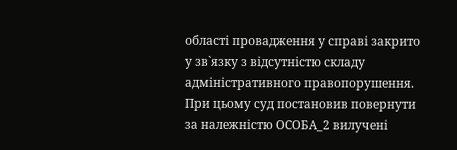області провадження у справі закрито у зв`язку з відсутністю складу адміністративного правопорушення.
При цьому суд постановив повернути за належністю ОСОБА_2 вилучені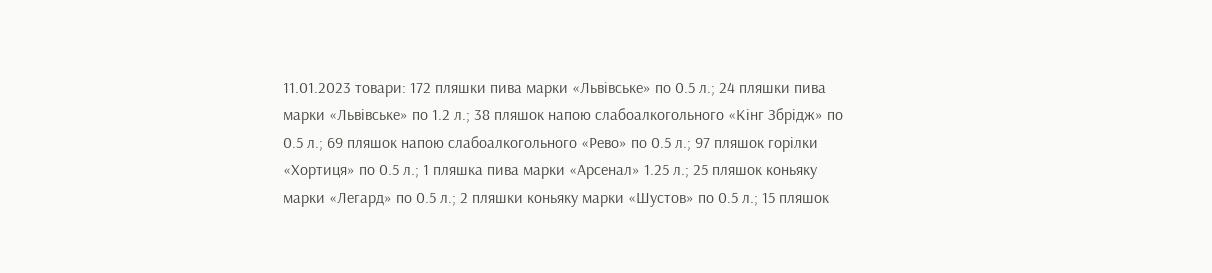11.01.2023 товари: 172 пляшки пива марки «Львівське» по 0.5 л.; 24 пляшки пива марки «Львівське» по 1.2 л.; 38 пляшок напою слабоалкогольного «Кінг Збрідж» по 0.5 л.; 69 пляшок напою слабоалкогольного «Рево» по 0.5 л.; 97 пляшок горілки «Хортиця» по 0.5 л.; 1 пляшка пива марки «Арсенал» 1.25 л.; 25 пляшок коньяку марки «Легард» по 0.5 л.; 2 пляшки коньяку марки «Шустов» по 0.5 л.; 15 пляшок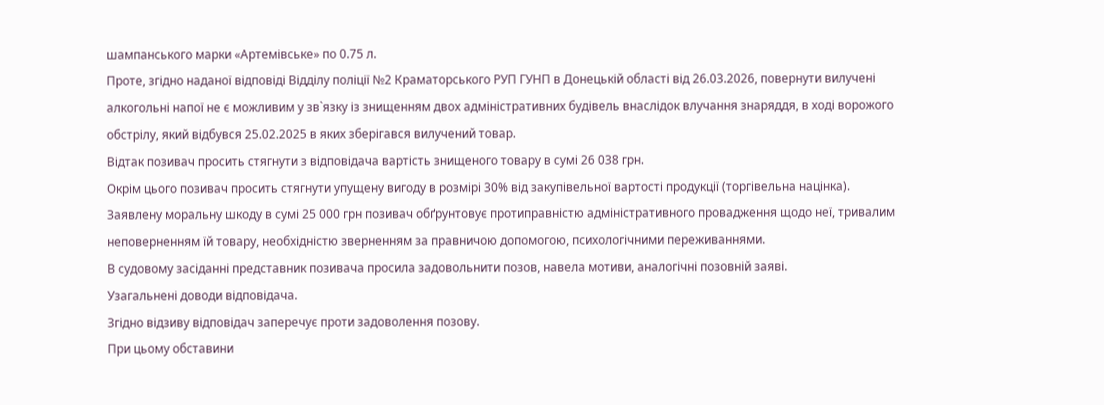шампанського марки «Артемівське» по 0.75 л.
Проте, згідно наданої відповіді Відділу поліції №2 Краматорського РУП ГУНП в Донецькій області від 26.03.2026, повернути вилучені алкогольні напої не є можливим у зв`язку із знищенням двох адміністративних будівель внаслідок влучання знаряддя, в ході ворожого обстрілу, який відбувся 25.02.2025 в яких зберігався вилучений товар.
Відтак позивач просить стягнути з відповідача вартість знищеного товару в сумі 26 038 грн.
Окрім цього позивач просить стягнути упущену вигоду в розмірі 30% від закупівельної вартості продукції (торгівельна націнка).
Заявлену моральну шкоду в сумі 25 000 грн позивач обґрунтовує протиправністю адміністративного провадження щодо неї, тривалим неповерненням їй товару, необхідністю зверненням за правничою допомогою, психологічними переживаннями.
В судовому засіданні представник позивача просила задовольнити позов, навела мотиви, аналогічні позовній заяві.
Узагальнені доводи відповідача.
Згідно відзиву відповідач заперечує проти задоволення позову.
При цьому обставини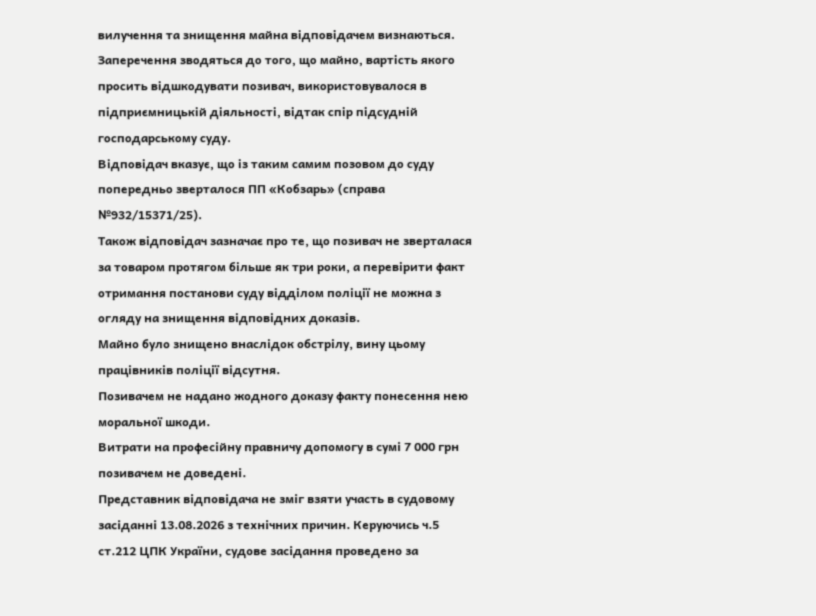вилучення та знищення майна відповідачем визнаються.
Заперечення зводяться до того, що майно, вартість якого просить відшкодувати позивач, використовувалося в підприємницькій діяльності, відтак спір підсудній господарському суду.
Відповідач вказує, що із таким самим позовом до суду попередньо зверталося ПП «Кобзарь» (справа №932/15371/25).
Також відповідач зазначає про те, що позивач не зверталася за товаром протягом більше як три роки, а перевірити факт отримання постанови суду відділом поліції не можна з огляду на знищення відповідних доказів.
Майно було знищено внаслідок обстрілу, вину цьому працівників поліції відсутня.
Позивачем не надано жодного доказу факту понесення нею моральної шкоди.
Витрати на професійну правничу допомогу в сумі 7 000 грн позивачем не доведені.
Представник відповідача не зміг взяти участь в судовому засіданні 13.08.2026 з технічних причин. Керуючись ч.5 ст.212 ЦПК України, судове засідання проведено за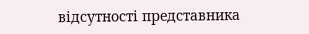відсутності представника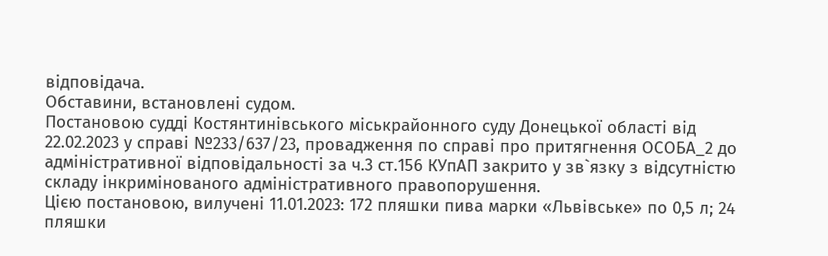відповідача.
Обставини, встановлені судом.
Постановою судді Костянтинівського міськрайонного суду Донецької області від 22.02.2023 у справі №233/637/23, провадження по справі про притягнення ОСОБА_2 до адміністративної відповідальності за ч.3 ст.156 КУпАП закрито у зв`язку з відсутністю складу інкримінованого адміністративного правопорушення.
Цією постановою, вилучені 11.01.2023: 172 пляшки пива марки «Львівське» по 0,5 л; 24 пляшки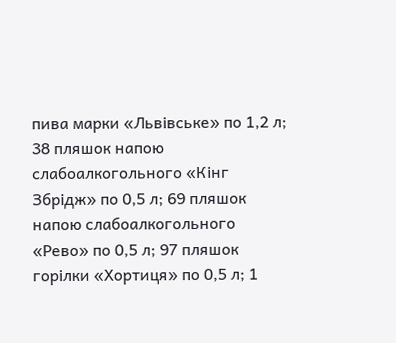пива марки «Львівське» по 1,2 л; 38 пляшок напою слабоалкогольного «Кінг Збрідж» по 0,5 л; 69 пляшок напою слабоалкогольного «Рево» по 0,5 л; 97 пляшок горілки «Хортиця» по 0,5 л; 1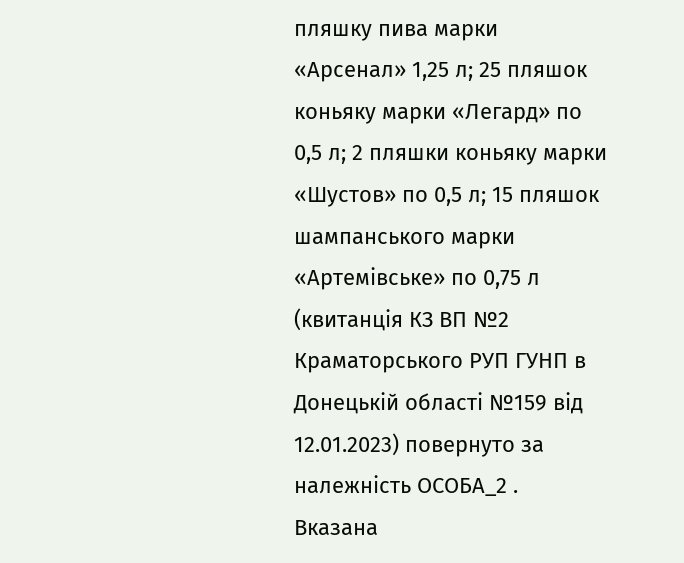пляшку пива марки «Арсенал» 1,25 л; 25 пляшок коньяку марки «Легард» по 0,5 л; 2 пляшки коньяку марки «Шустов» по 0,5 л; 15 пляшок шампанського марки «Артемівське» по 0,75 л (квитанція КЗ ВП №2 Краматорського РУП ГУНП в Донецькій області №159 від 12.01.2023) повернуто за належність ОСОБА_2 .
Вказана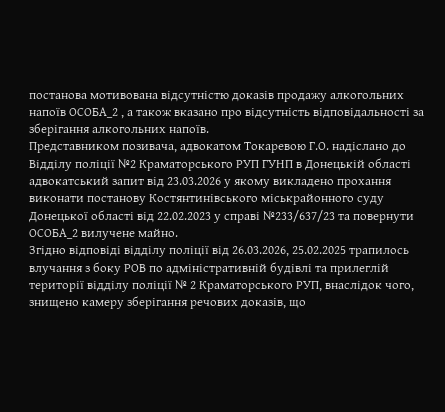постанова мотивована відсутністю доказів продажу алкогольних напоїв ОСОБА_2 , а також вказано про відсутність відповідальності за зберігання алкогольних напоїв.
Представником позивача, адвокатом Токаревою Г.О. надіслано до Відділу поліції №2 Краматорського РУП ГУНП в Донецькій області адвокатський запит від 23.03.2026 у якому викладено прохання виконати постанову Костянтинівського міськрайонного суду Донецької області від 22.02.2023 у справі №233/637/23 та повернути ОСОБА_2 вилучене майно.
Згідно відповіді відділу поліції від 26.03.2026, 25.02.2025 трапилось влучання з боку РОВ по адміністративній будівлі та прилеглій території відділу поліції № 2 Краматорського РУП, внаслідок чого, знищено камеру зберігання речових доказів, що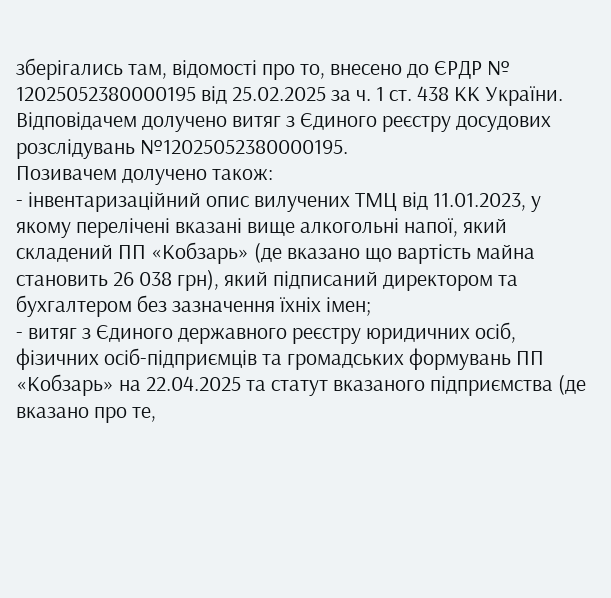зберігались там, відомості про то, внесено до ЄРДР № 12025052380000195 від 25.02.2025 за ч. 1 ст. 438 КК України.
Відповідачем долучено витяг з Єдиного реєстру досудових розслідувань №12025052380000195.
Позивачем долучено також:
- інвентаризаційний опис вилучених ТМЦ від 11.01.2023, у якому перелічені вказані вище алкогольні напої, який складений ПП «Кобзарь» (де вказано що вартість майна становить 26 038 грн), який підписаний директором та бухгалтером без зазначення їхніх імен;
- витяг з Єдиного державного реєстру юридичних осіб, фізичних осіб-підприємців та громадських формувань ПП «Кобзарь» на 22.04.2025 та статут вказаного підприємства (де вказано про те,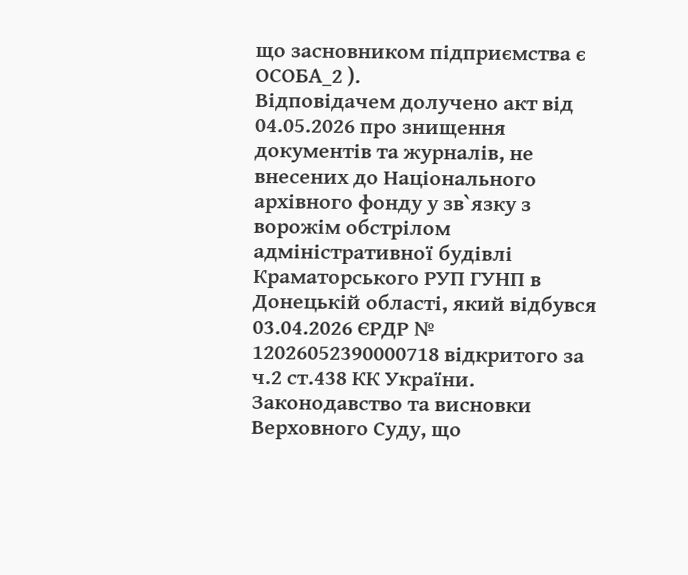що засновником підприємства є ОСОБА_2 ).
Відповідачем долучено акт від 04.05.2026 про знищення документів та журналів, не внесених до Національного архівного фонду у зв`язку з ворожім обстрілом адміністративної будівлі Краматорського РУП ГУНП в Донецькій області, який відбувся 03.04.2026 ЄРДР № 12026052390000718 відкритого за ч.2 ст.438 КК України.
Законодавство та висновки Верховного Суду, що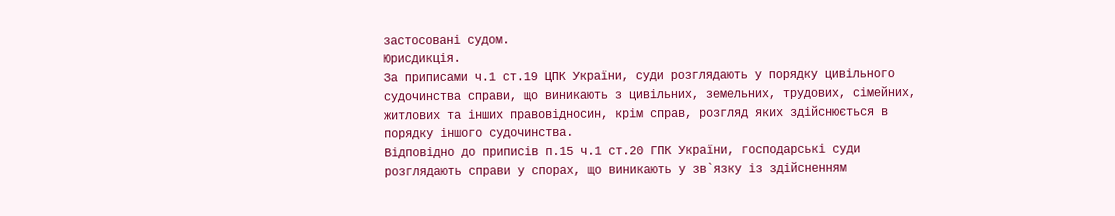застосовані судом.
Юрисдикція.
За приписами ч.1 ст.19 ЦПК України, суди розглядають у порядку цивільного судочинства справи, що виникають з цивільних, земельних, трудових, сімейних, житлових та інших правовідносин, крім справ, розгляд яких здійснюється в порядку іншого судочинства.
Відповідно до приписів п.15 ч.1 ст.20 ГПК України, господарські суди розглядають справи у спорах, що виникають у зв`язку із здійсненням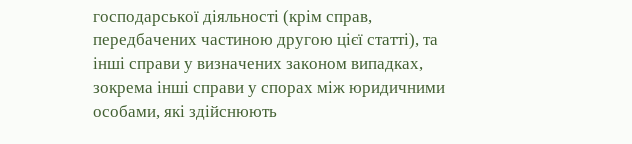господарської діяльності (крім справ, передбачених частиною другою цієї статті), та інші справи у визначених законом випадках, зокрема інші справи у спорах між юридичними особами, які здійснюють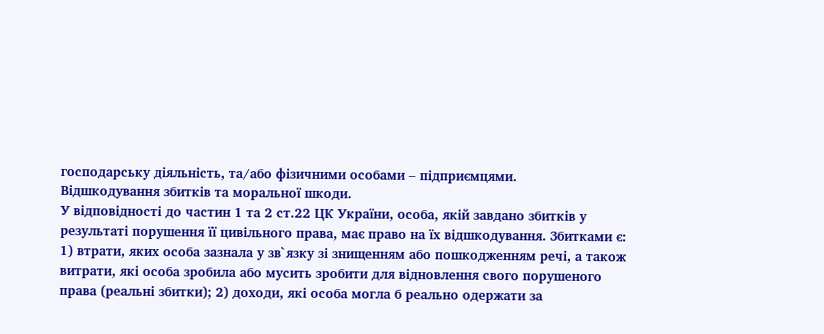господарську діяльність, та/або фізичними особами – підприємцями.
Відшкодування збитків та моральної шкоди.
У відповідності до частин 1 та 2 ст.22 ЦК України, особа, якій завдано збитків у результаті порушення її цивільного права, має право на їх відшкодування. Збитками є: 1) втрати, яких особа зазнала у зв`язку зі знищенням або пошкодженням речі, а також витрати, які особа зробила або мусить зробити для відновлення свого порушеного права (реальні збитки); 2) доходи, які особа могла б реально одержати за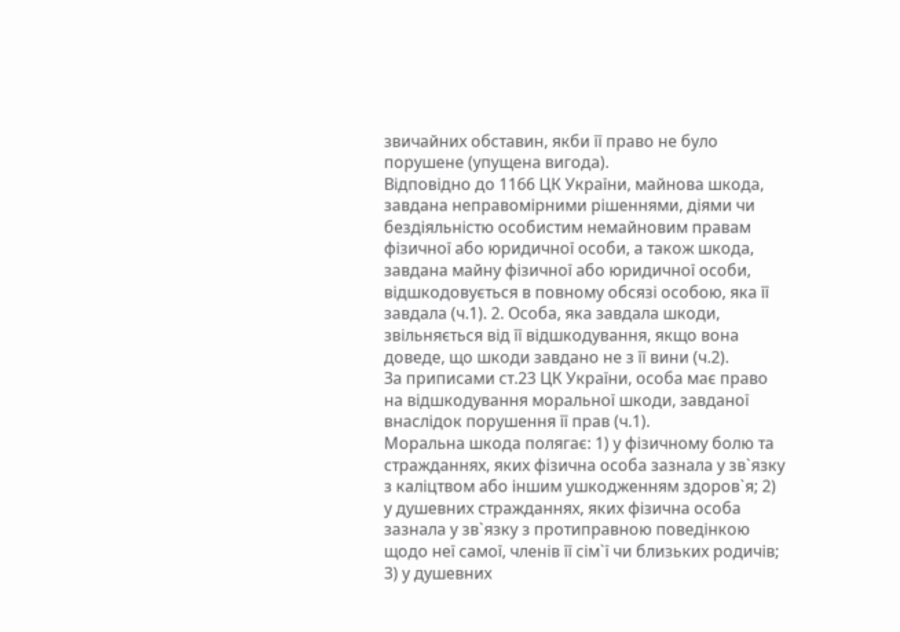звичайних обставин, якби її право не було порушене (упущена вигода).
Відповідно до 1166 ЦК України, майнова шкода, завдана неправомірними рішеннями, діями чи бездіяльністю особистим немайновим правам фізичної або юридичної особи, а також шкода, завдана майну фізичної або юридичної особи, відшкодовується в повному обсязі особою, яка її завдала (ч.1). 2. Особа, яка завдала шкоди, звільняється від її відшкодування, якщо вона доведе, що шкоди завдано не з її вини (ч.2).
За приписами ст.23 ЦК України, особа має право на відшкодування моральної шкоди, завданої внаслідок порушення її прав (ч.1).
Моральна шкода полягає: 1) у фізичному болю та стражданнях, яких фізична особа зазнала у зв`язку з каліцтвом або іншим ушкодженням здоров`я; 2) у душевних стражданнях, яких фізична особа зазнала у зв`язку з протиправною поведінкою щодо неї самої, членів її сім`ї чи близьких родичів; 3) у душевних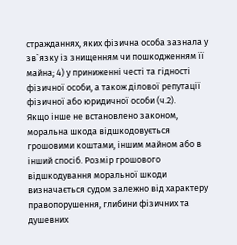стражданнях, яких фізична особа зазнала у зв`язку із знищенням чи пошкодженням її майна; 4) у приниженні честі та гідності фізичної особи, а також ділової репутації фізичної або юридичної особи (ч.2).
Якщо інше не встановлено законом, моральна шкода відшкодовується грошовими коштами, іншим майном або в інший спосіб. Розмір грошового відшкодування моральної шкоди визначається судом залежно від характеру правопорушення, глибини фізичних та душевних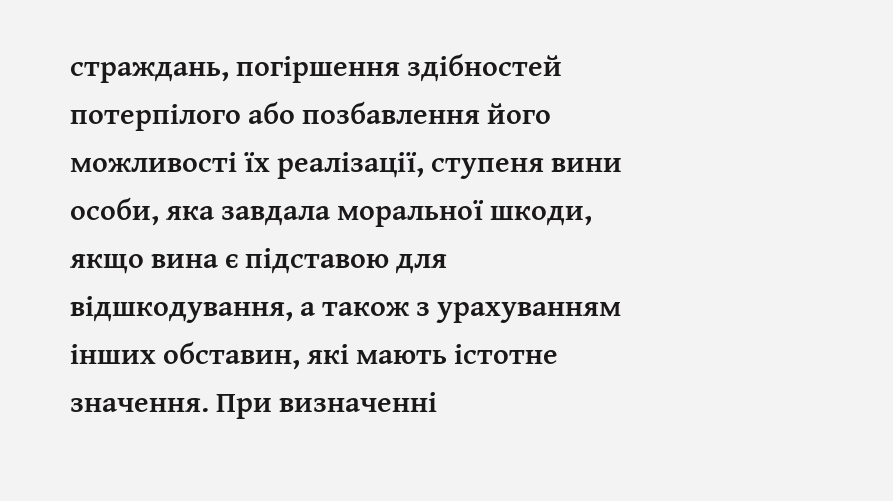страждань, погіршення здібностей потерпілого або позбавлення його можливості їх реалізації, ступеня вини особи, яка завдала моральної шкоди, якщо вина є підставою для відшкодування, а також з урахуванням інших обставин, які мають істотне значення. При визначенні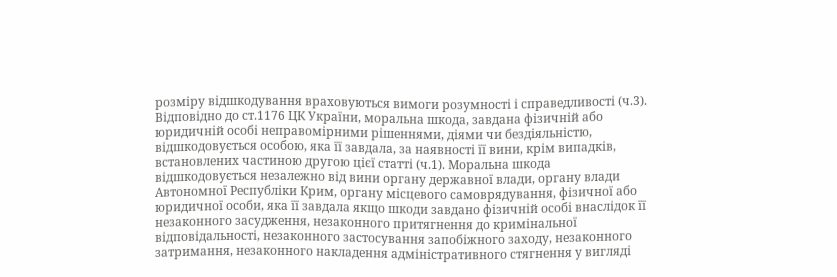розміру відшкодування враховуються вимоги розумності і справедливості (ч.3).
Відповідно до ст.1176 ЦК України, моральна шкода, завдана фізичній або юридичній особі неправомірними рішеннями, діями чи бездіяльністю, відшкодовується особою, яка її завдала, за наявності її вини, крім випадків, встановлених частиною другою цієї статті (ч.1). Моральна шкода відшкодовується незалежно від вини органу державної влади, органу влади Автономної Республіки Крим, органу місцевого самоврядування, фізичної або юридичної особи, яка її завдала якщо шкоди завдано фізичній особі внаслідок її незаконного засудження, незаконного притягнення до кримінальної відповідальності, незаконного застосування запобіжного заходу, незаконного затримання, незаконного накладення адміністративного стягнення у вигляді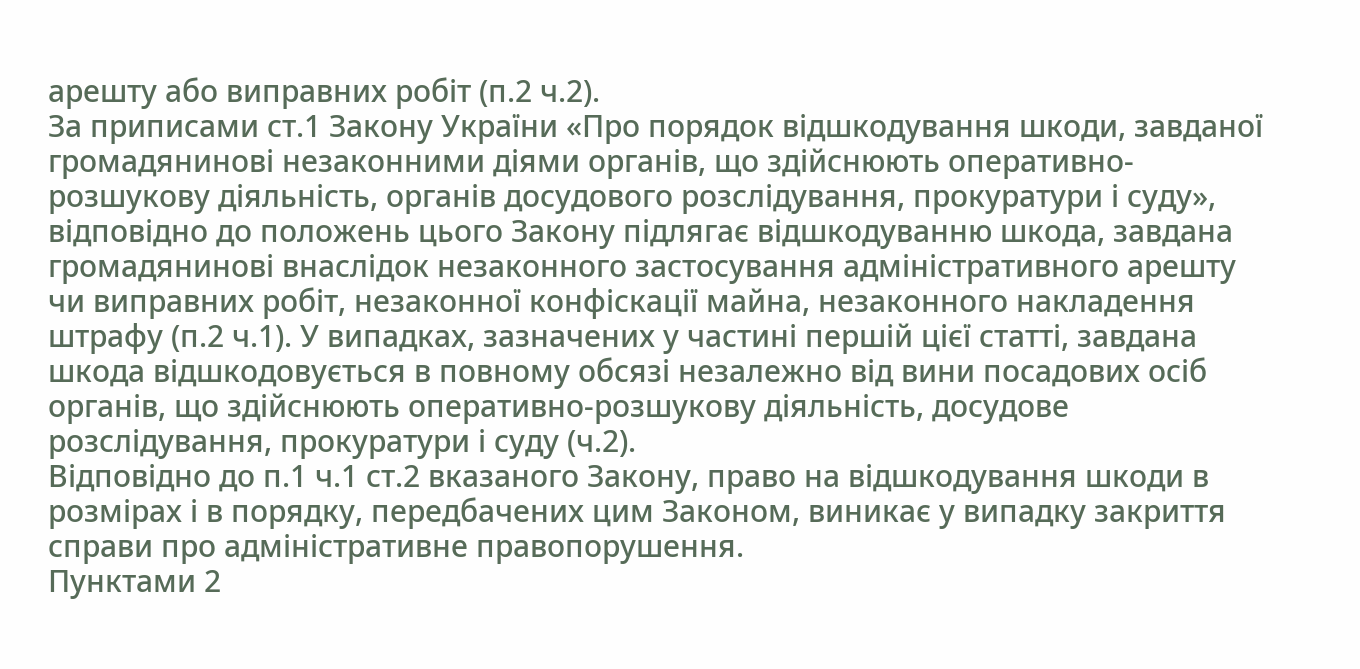арешту або виправних робіт (п.2 ч.2).
За приписами ст.1 Закону України «Про порядок відшкодування шкоди, завданої громадянинові незаконними діями органів, що здійснюють оперативно-розшукову діяльність, органів досудового розслідування, прокуратури і суду», відповідно до положень цього Закону підлягає відшкодуванню шкода, завдана громадянинові внаслідок незаконного застосування адміністративного арешту чи виправних робіт, незаконної конфіскації майна, незаконного накладення штрафу (п.2 ч.1). У випадках, зазначених у частині першій цієї статті, завдана шкода відшкодовується в повному обсязі незалежно від вини посадових осіб органів, що здійснюють оперативно-розшукову діяльність, досудове розслідування, прокуратури і суду (ч.2).
Відповідно до п.1 ч.1 ст.2 вказаного Закону, право на відшкодування шкоди в розмірах і в порядку, передбачених цим Законом, виникає у випадку закриття справи про адміністративне правопорушення.
Пунктами 2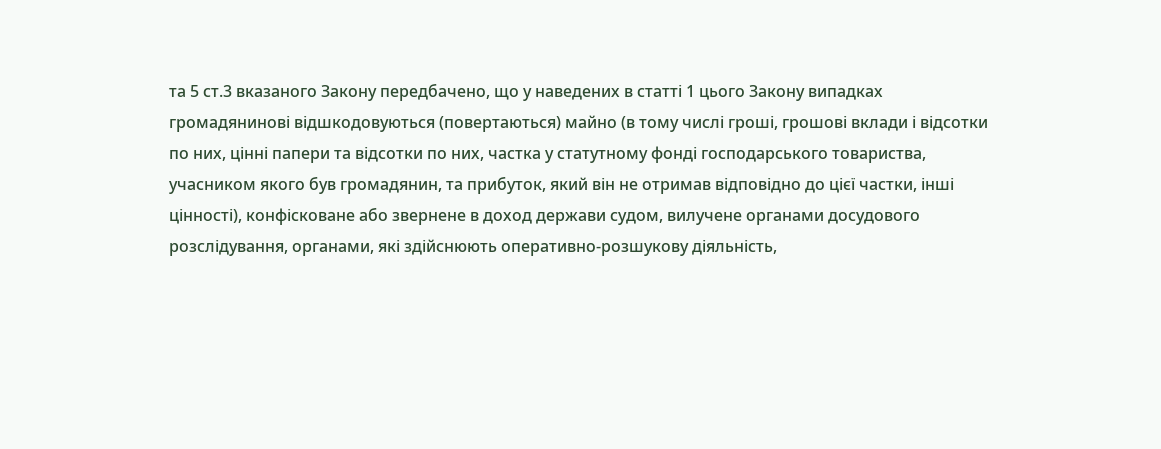та 5 ст.3 вказаного Закону передбачено, що у наведених в статті 1 цього Закону випадках громадянинові відшкодовуються (повертаються) майно (в тому числі гроші, грошові вклади і відсотки по них, цінні папери та відсотки по них, частка у статутному фонді господарського товариства, учасником якого був громадянин, та прибуток, який він не отримав відповідно до цієї частки, інші цінності), конфісковане або звернене в доход держави судом, вилучене органами досудового розслідування, органами, які здійснюють оперативно-розшукову діяльність,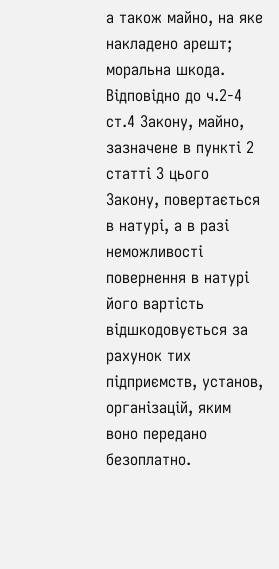а також майно, на яке накладено арешт; моральна шкода.
Відповідно до ч.2-4 ст.4 Закону, майно, зазначене в пункті 2 статті 3 цього Закону, повертається в натурі, а в разі неможливості повернення в натурі його вартість відшкодовується за рахунок тих підприємств, установ, організацій, яким воно передано безоплатно.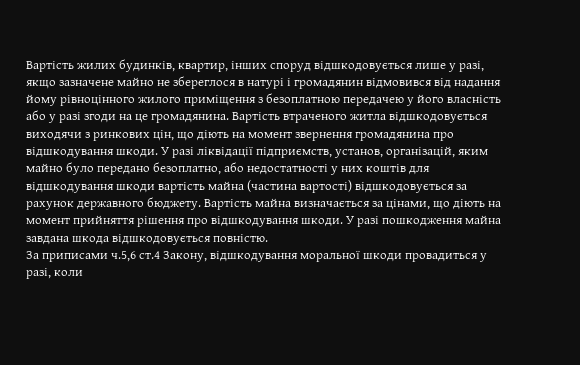Вартість жилих будинків, квартир, інших споруд відшкодовується лише у разі, якщо зазначене майно не збереглося в натурі і громадянин відмовився від надання йому рівноцінного жилого приміщення з безоплатною передачею у його власність або у разі згоди на це громадянина. Вартість втраченого житла відшкодовується виходячи з ринкових цін, що діють на момент звернення громадянина про відшкодування шкоди. У разі ліквідації підприємств, установ, організацій, яким майно було передано безоплатно, або недостатності у них коштів для відшкодування шкоди вартість майна (частина вартості) відшкодовується за рахунок державного бюджету. Вартість майна визначається за цінами, що діють на момент прийняття рішення про відшкодування шкоди. У разі пошкодження майна завдана шкода відшкодовується повністю.
За приписами ч.5,6 ст.4 Закону, відшкодування моральної шкоди провадиться у разі, коли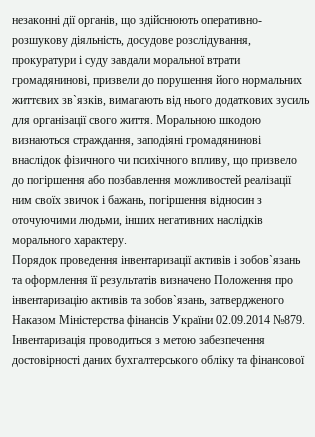незаконні дії органів, що здійснюють оперативно-розшукову діяльність, досудове розслідування, прокуратури і суду завдали моральної втрати громадянинові, призвели до порушення його нормальних життєвих зв`язків, вимагають від нього додаткових зусиль для організації свого життя. Моральною шкодою визнаються страждання, заподіяні громадянинові внаслідок фізичного чи психічного впливу, що призвело до погіршення або позбавлення можливостей реалізації ним своїх звичок і бажань, погіршення відносин з оточуючими людьми, інших негативних наслідків морального характеру.
Порядок проведення інвентаризації активів і зобов`язань та оформлення її результатів визначено Положення про інвентаризацію активів та зобов`язань, затвердженого Наказом Міністерства фінансів України 02.09.2014 №879.
Інвентаризація проводиться з метою забезпечення достовірності даних бухгалтерського обліку та фінансової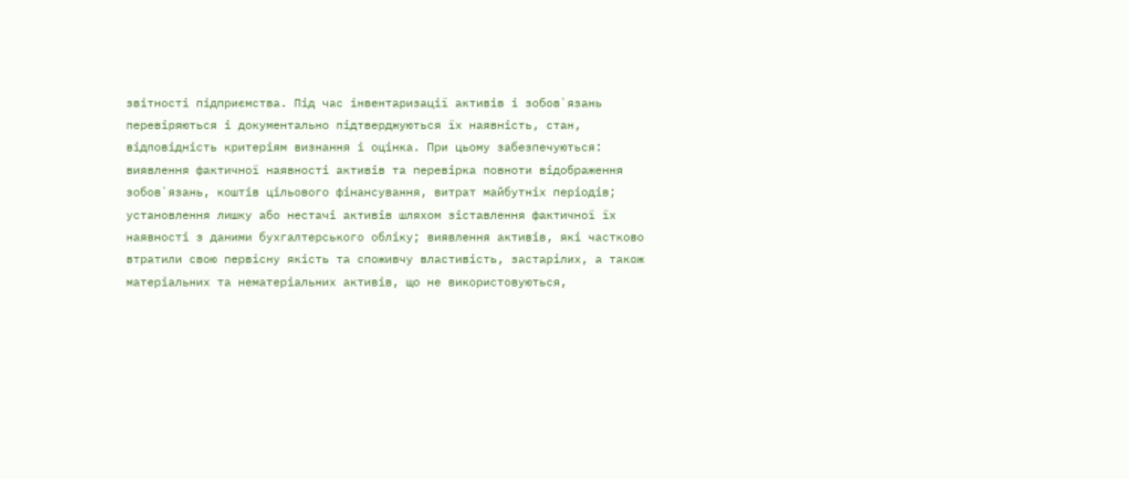звітності підприємства. Під час інвентаризації активів і зобов`язань перевіряються і документально підтверджуються їх наявність, стан, відповідність критеріям визнання і оцінка. При цьому забезпечуються: виявлення фактичної наявності активів та перевірка повноти відображення зобов`язань, коштів цільового фінансування, витрат майбутніх періодів; установлення лишку або нестачі активів шляхом зіставлення фактичної їх наявності з даними бухгалтерського обліку; виявлення активів, які частково втратили свою первісну якість та споживчу властивість, застарілих, а також матеріальних та нематеріальних активів, що не використовуються,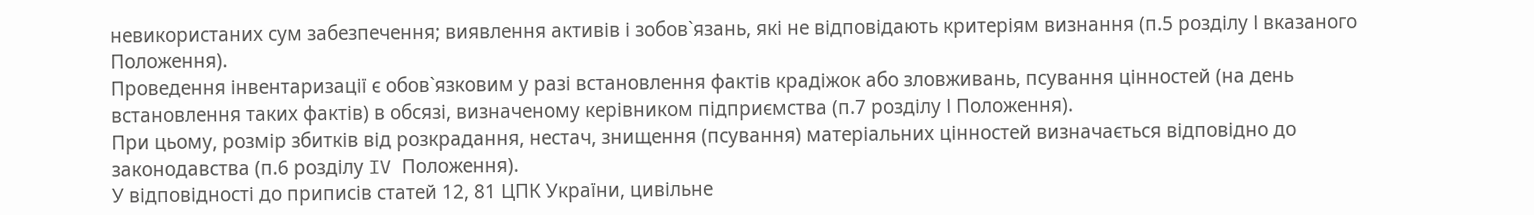невикористаних сум забезпечення; виявлення активів і зобов`язань, які не відповідають критеріям визнання (п.5 розділу І вказаного Положення).
Проведення інвентаризації є обов`язковим у разі встановлення фактів крадіжок або зловживань, псування цінностей (на день встановлення таких фактів) в обсязі, визначеному керівником підприємства (п.7 розділу І Положення).
При цьому, розмір збитків від розкрадання, нестач, знищення (псування) матеріальних цінностей визначається відповідно до законодавства (п.6 розділу IV Положення).
У відповідності до приписів статей 12, 81 ЦПК України, цивільне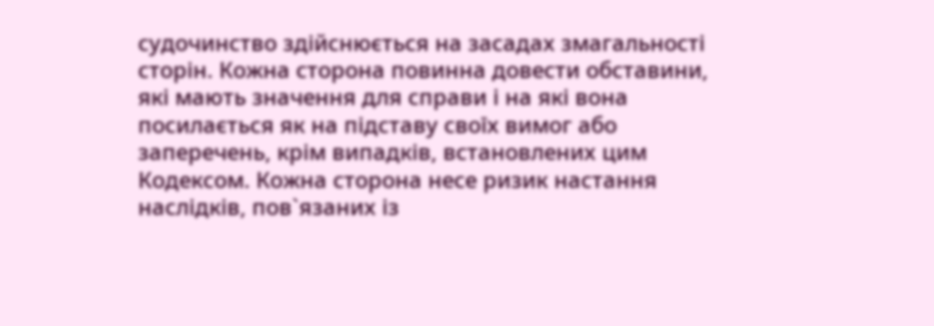судочинство здійснюється на засадах змагальності сторін. Кожна сторона повинна довести обставини, які мають значення для справи і на які вона посилається як на підставу своїх вимог або заперечень, крім випадків, встановлених цим Кодексом. Кожна сторона несе ризик настання наслідків, пов`язаних із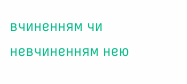вчиненням чи невчиненням нею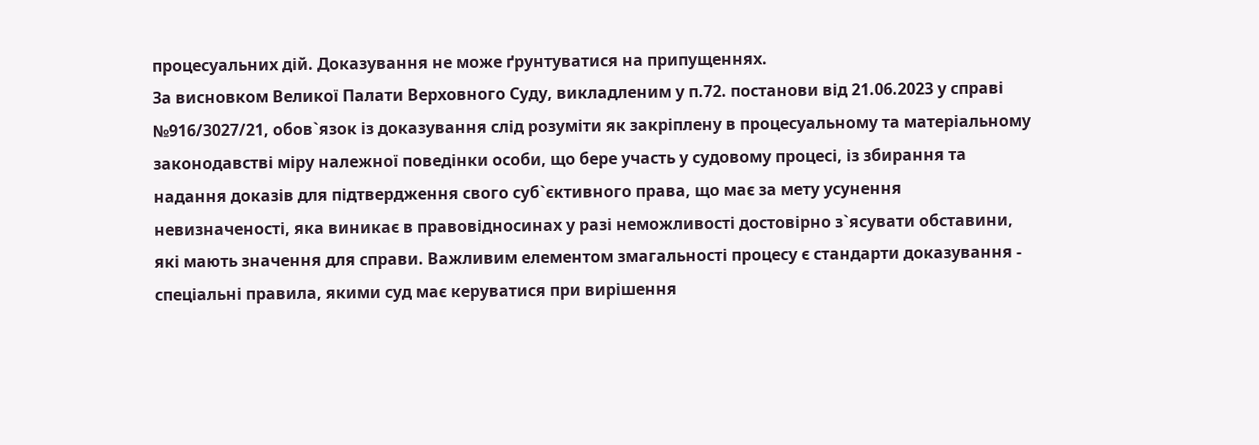процесуальних дій. Доказування не може ґрунтуватися на припущеннях.
За висновком Великої Палати Верховного Суду, викладленим у п.72. постанови від 21.06.2023 у справі №916/3027/21, обов`язок із доказування слід розуміти як закріплену в процесуальному та матеріальному законодавстві міру належної поведінки особи, що бере участь у судовому процесі, із збирання та надання доказів для підтвердження свого суб`єктивного права, що має за мету усунення невизначеності, яка виникає в правовідносинах у разі неможливості достовірно з`ясувати обставини, які мають значення для справи. Важливим елементом змагальності процесу є стандарти доказування - спеціальні правила, якими суд має керуватися при вирішення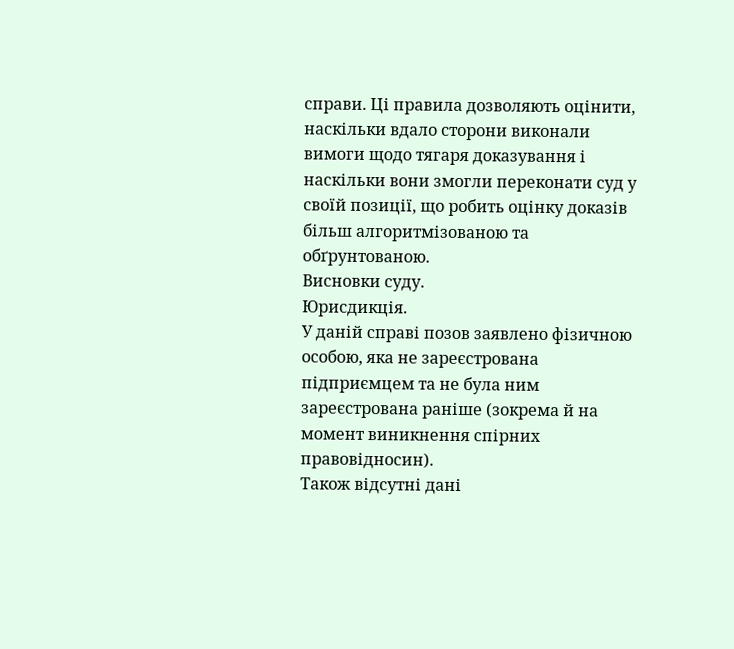справи. Ці правила дозволяють оцінити, наскільки вдало сторони виконали вимоги щодо тягаря доказування і наскільки вони змогли переконати суд у своїй позиції, що робить оцінку доказів більш алгоритмізованою та обґрунтованою.
Висновки суду.
Юрисдикція.
У даній справі позов заявлено фізичною особою, яка не зареєстрована підприємцем та не була ним зареєстрована раніше (зокрема й на момент виникнення спірних правовідносин).
Також відсутні дані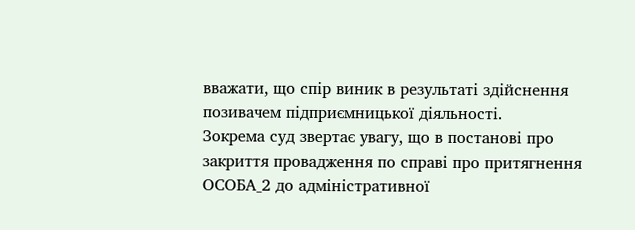вважати, що спір виник в результаті здійснення позивачем підприємницької діяльності.
Зокрема суд звертає увагу, що в постанові про закриття провадження по справі про притягнення ОСОБА_2 до адміністративної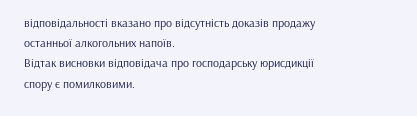відповідальності вказано про відсутність доказів продажу останньої алкогольних напоїв.
Відтак висновки відповідача про господарську юрисдикції спору є помилковими.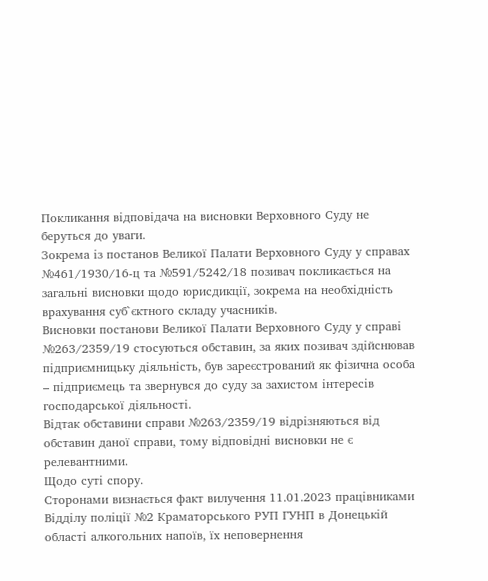Покликання відповідача на висновки Верховного Суду не беруться до уваги.
Зокрема із постанов Великої Палати Верховного Суду у справах №461/1930/16-ц та №591/5242/18 позивач покликається на загальні висновки щодо юрисдикції, зокрема на необхідність врахування суб`єктного складу учасників.
Висновки постанови Великої Палати Верховного Суду у справі №263/2359/19 стосуються обставин, за яких позивач здійснював підприємницьку діяльність, був зареєстрований як фізична особа – підприємець та звернувся до суду за захистом інтересів господарської діяльності.
Відтак обставини справи №263/2359/19 відрізняються від обставин даної справи, тому відповідні висновки не є релевантними.
Щодо суті спору.
Сторонами визнається факт вилучення 11.01.2023 працівниками Відділу поліції №2 Краматорського РУП ГУНП в Донецькій області алкогольних напоїв, їх неповернення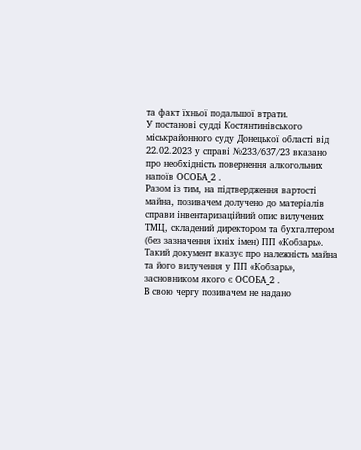та факт їхньої подальшої втрати.
У постанові судді Костянтинівського міськрайонного суду Донецької області від 22.02.2023 у справі №233/637/23 вказано про необхідність повернення алкогольних напоїв ОСОБА_2 .
Разом із тим, на підтвердження вартості майна, позивачем долучено до матеріалів справи інвентаризаційний опис вилучених ТМЦ, складений директором та бухгалтером (без зазначення їхніх імен) ПП «Кобзарь».
Такий документ вказує про належність майна та його вилучення у ПП «Кобзарь», засновником якого є ОСОБА_2 .
В свою чергу позивачем не надано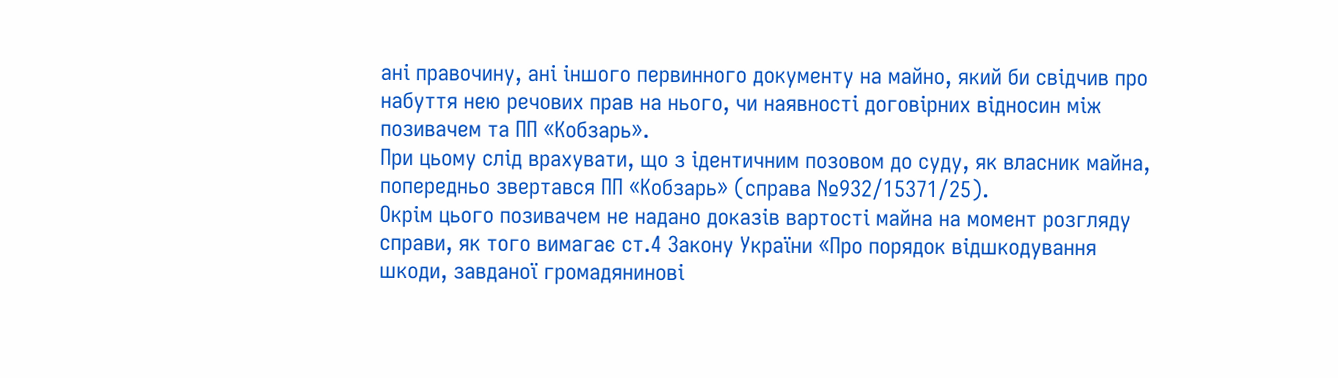ані правочину, ані іншого первинного документу на майно, який би свідчив про набуття нею речових прав на нього, чи наявності договірних відносин між позивачем та ПП «Кобзарь».
При цьому слід врахувати, що з ідентичним позовом до суду, як власник майна, попередньо звертався ПП «Кобзарь» (справа №932/15371/25).
Окрім цього позивачем не надано доказів вартості майна на момент розгляду справи, як того вимагає ст.4 Закону України «Про порядок відшкодування шкоди, завданої громадянинові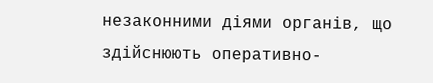незаконними діями органів, що здійснюють оперативно-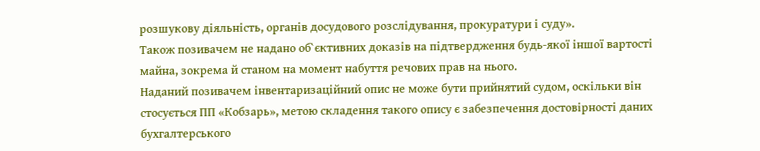розшукову діяльність, органів досудового розслідування, прокуратури і суду».
Також позивачем не надано об`єктивних доказів на підтвердження будь-якої іншої вартості майна, зокрема й станом на момент набуття речових прав на нього.
Наданий позивачем інвентаризаційний опис не може бути прийнятий судом, оскільки він стосується ПП «Кобзарь», метою складення такого опису є забезпечення достовірності даних бухгалтерського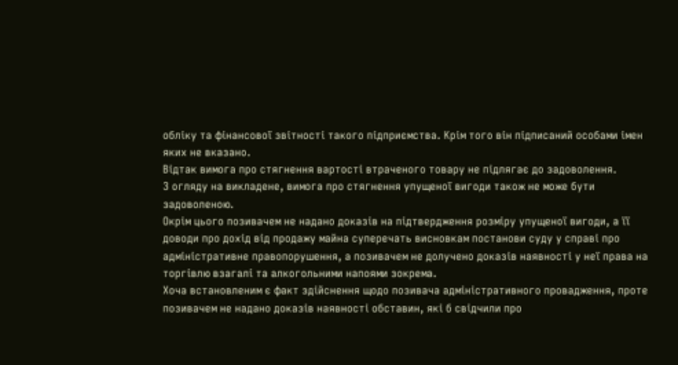обліку та фінансової звітності такого підприємства. Крім того він підписаний особами імен яких не вказано.
Відтак вимога про стягнення вартості втраченого товару не підлягає до задоволення.
З огляду на викладене, вимога про стягнення упущеної вигоди також не може бути задоволеною.
Окрім цього позивачем не надано доказів на підтвердження розміру упущеної вигоди, а її доводи про дохід від продажу майна суперечать висновкам постанови суду у справі про адміністративне правопорушення, а позивачем не долучено доказів наявності у неї права на торгівлю взагалі та алкогольними напоями зокрема.
Хоча встановленим є факт здійснення щодо позивача адміністративного провадження, проте позивачем не надано доказів наявності обставин, які б свідчили про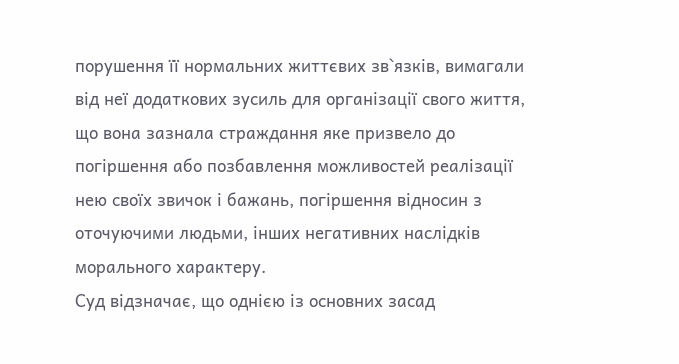порушення її нормальних життєвих зв`язків, вимагали від неї додаткових зусиль для організації свого життя, що вона зазнала страждання яке призвело до погіршення або позбавлення можливостей реалізації нею своїх звичок і бажань, погіршення відносин з оточуючими людьми, інших негативних наслідків морального характеру.
Суд відзначає, що однією із основних засад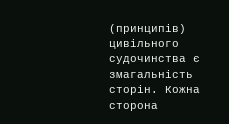(принципів) цивільного судочинства є змагальність сторін. Кожна сторона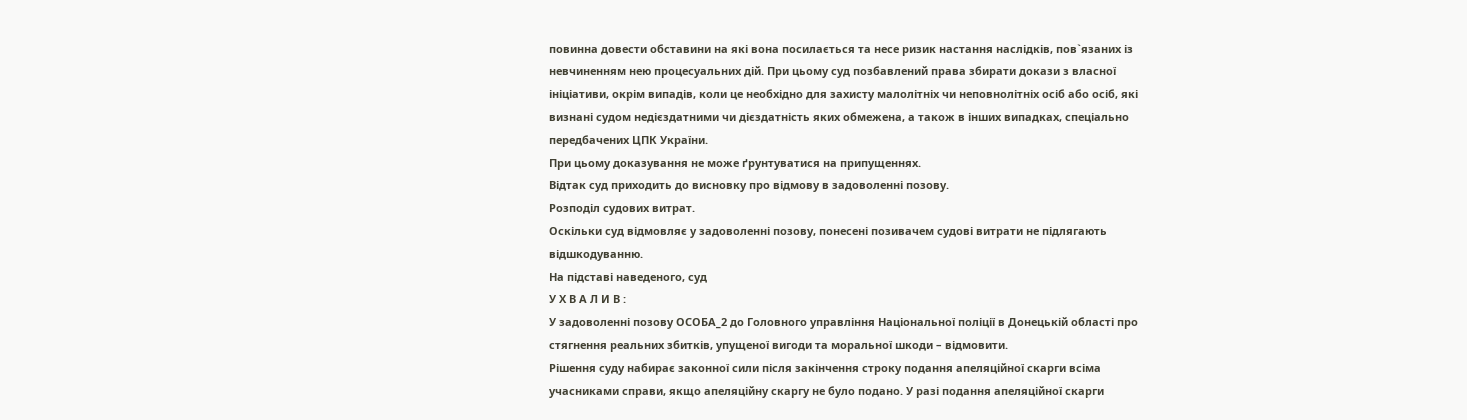повинна довести обставини на які вона посилається та несе ризик настання наслідків, пов`язаних із невчиненням нею процесуальних дій. При цьому суд позбавлений права збирати докази з власної ініціативи, окрім випадів, коли це необхідно для захисту малолітніх чи неповнолітніх осіб або осіб, які визнані судом недієздатними чи дієздатність яких обмежена, а також в інших випадках, спеціально передбачених ЦПК України.
При цьому доказування не може ґрунтуватися на припущеннях.
Відтак суд приходить до висновку про відмову в задоволенні позову.
Розподіл судових витрат.
Оскільки суд відмовляє у задоволенні позову, понесені позивачем судові витрати не підлягають відшкодуванню.
На підставі наведеного, суд
У Х В А Л И В :
У задоволенні позову ОСОБА_2 до Головного управління Національної поліції в Донецькій області про стягнення реальних збитків, упущеної вигоди та моральної шкоди – відмовити.
Рішення суду набирає законної сили після закінчення строку подання апеляційної скарги всіма учасниками справи, якщо апеляційну скаргу не було подано. У разі подання апеляційної скарги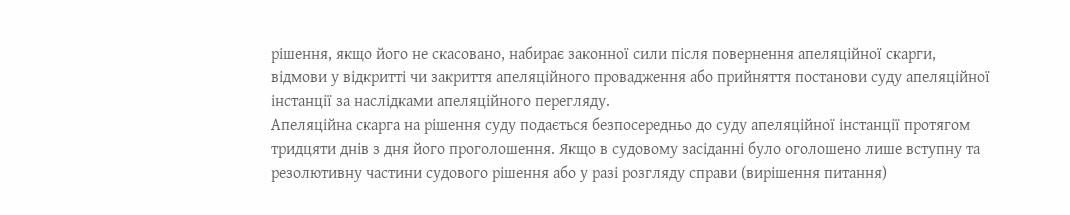рішення, якщо його не скасовано, набирає законної сили після повернення апеляційної скарги, відмови у відкритті чи закриття апеляційного провадження або прийняття постанови суду апеляційної інстанції за наслідками апеляційного перегляду.
Апеляційна скарга на рішення суду подається безпосередньо до суду апеляційної інстанції протягом тридцяти днів з дня його проголошення. Якщо в судовому засіданні було оголошено лише вступну та резолютивну частини судового рішення або у разі розгляду справи (вирішення питання)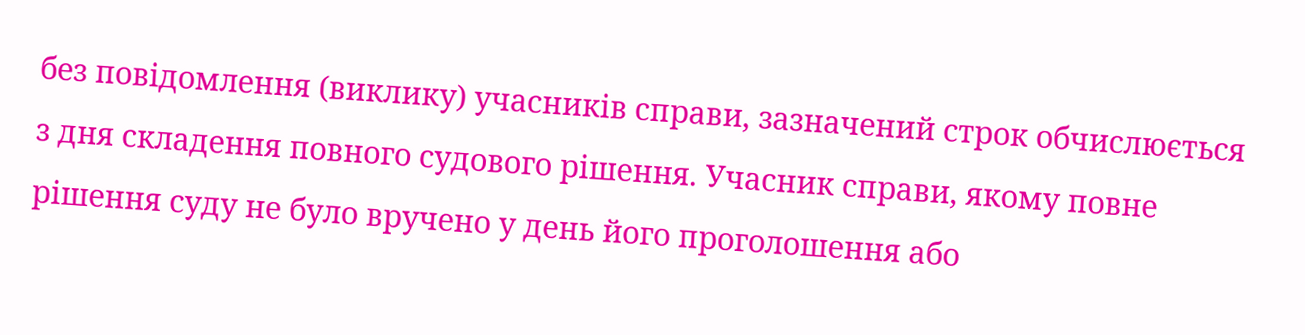без повідомлення (виклику) учасників справи, зазначений строк обчислюється з дня складення повного судового рішення. Учасник справи, якому повне рішення суду не було вручено у день його проголошення або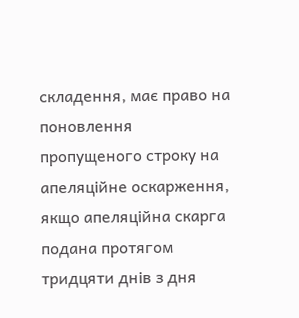складення, має право на поновлення пропущеного строку на апеляційне оскарження, якщо апеляційна скарга подана протягом тридцяти днів з дня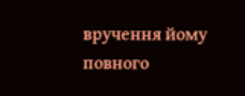вручення йому повного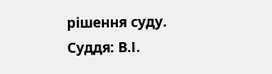рішення суду.
Суддя: В.І.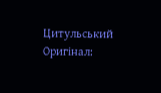Цитульський
Оригінал: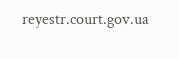reyestr.court.gov.ua